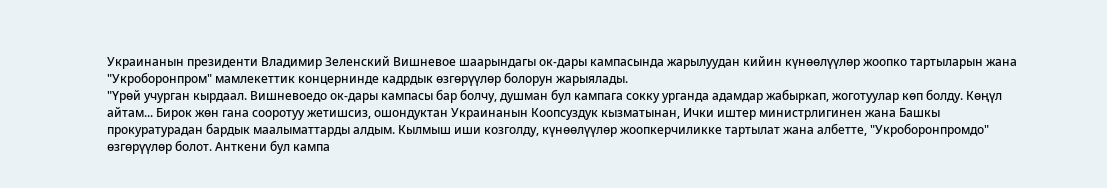Украинанын президенти Владимир Зеленский Вишневое шаарындагы ок-дары кампасында жарылуудан кийин күнөөлүүлөр жоопко тартыларын жана "Укроборонпром" мамлекеттик концернинде кадрдык өзгөрүүлөр болорун жарыялады.
"Үрөй учурган кырдаал. Вишневоедо ок-дары кампасы бар болчу, душман бул кампага сокку урганда адамдар жабыркап, жоготуулар көп болду. Көңүл айтам... Бирок жөн гана сооротуу жетишсиз, ошондуктан Украинанын Коопсуздук кызматынан, Ички иштер министрлигинен жана Башкы прокуратурадан бардык маалыматтарды алдым. Кылмыш иши козголду, күнөөлүүлөр жоопкерчиликке тартылат жана албетте, "Укроборонпромдо" өзгөрүүлөр болот. Анткени бул кампа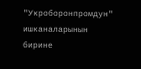"Укроборонпромдун" ишканаларынын бирине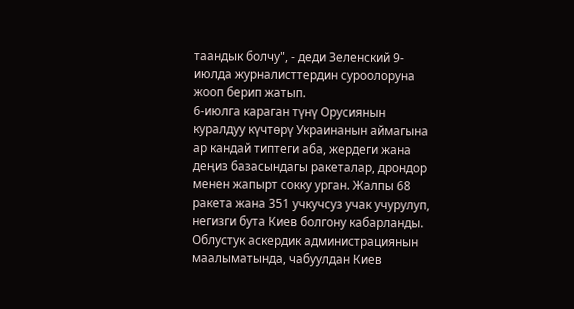таандык болчу", - деди Зеленский 9-июлда журналисттердин суроолоруна жооп берип жатып.
6-июлга караган түнү Орусиянын куралдуу күчтөрү Украинанын аймагына ар кандай типтеги аба, жердеги жана деңиз базасындагы ракеталар, дрондор менен жапырт сокку урган. Жалпы 68 ракета жана 351 учкучсуз учак учурулуп, негизги бута Киев болгону кабарланды.
Облустук аскердик администрациянын маалыматында, чабуулдан Киев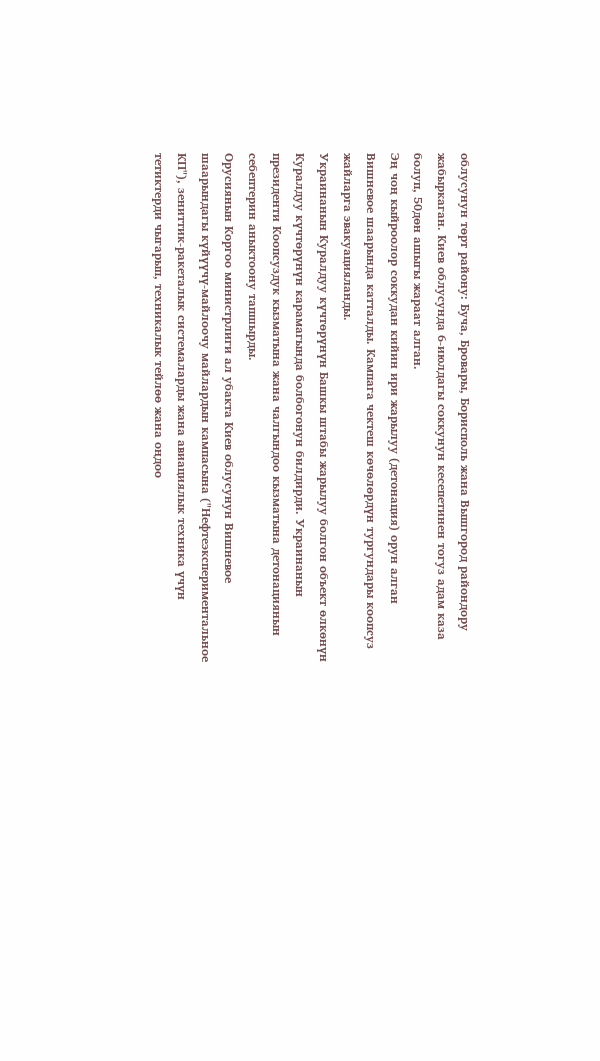облусунун төрт району: Буча, Бровары, Борисполь жана Вышгород райондору жабыркаган. Киев облусунда 6-июлдагы соккунун кесепетинен тогуз адам каза болуп, 50дөн ашыгы жараат алган.
Эң чоң кыйроолор соккудан кийин ири жарылуу (детонация) орун алган Вишневое шаарында катталды. Кампага чектеш көчөлөрдүн тургундары коопсуз жайларга эвакуацияланды.
Украинанын Куралдуу күчтөрүнүн Башкы штабы жарылуу болгон объект өлкөнүн Куралдуу күчтөрүнүн карамагында болбогонун билдирди. Украинанын президенти Коопсуздук кызматына жана чалгындоо кызматына детонациянын себептерин аныктоону тапшырды.
Орусиянын Коргоо министрлиги ал убакта Киев облусунун Вишневое шаарындагы күйүүчү-майлоочу майлардын кампасына ("Нефтеэкспериментальное КП"), зениттик-ракеталык системаларды жана авиациялык техника үчүн тетиктерди чыгарып, техникалык тейлөө жана оңдоо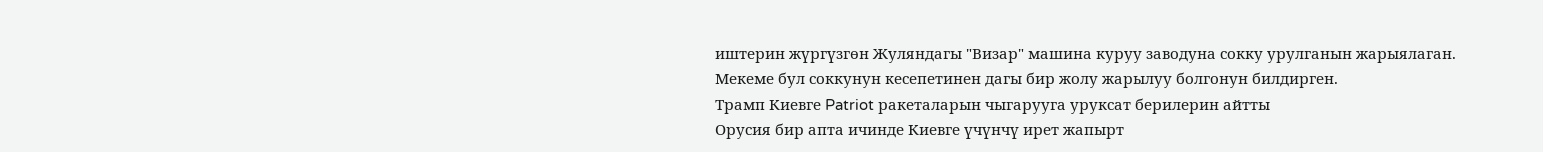иштерин жүргүзгөн Жуляндагы "Визар" машина куруу заводуна сокку урулганын жарыялаган.
Мекеме бул соккунун кесепетинен дагы бир жолу жарылуу болгонун билдирген.
Трамп Киевге Patriot ракеталарын чыгарууга уруксат берилерин айтты
Орусия бир апта ичинде Киевге үчүнчү ирет жапырт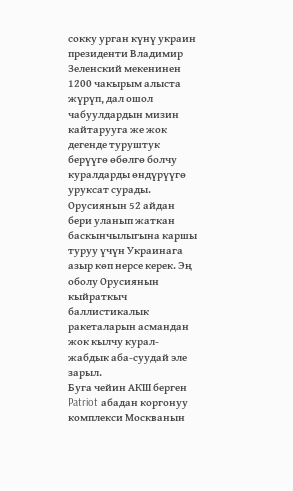сокку урган күнү украин президенти Владимир Зеленский мекенинен 1200 чакырым алыста жүрүп, дал ошол чабуулдардын мизин кайтарууга же жок дегенде туруштук берүүгө өбөлгө болчу куралдарды өндүрүүгө уруксат сурады.
Орусиянын 52 айдан бери уланып жаткан баскынчылыгына каршы туруу үчүн Украинага азыр көп нерсе керек. Эң оболу Орусиянын кыйраткыч баллистикалык ракеталарын асмандан жок кылчу курал-жабдык аба-суудай эле зарыл.
Буга чейин АКШ берген Patriot абадан коргонуу комплекси Москванын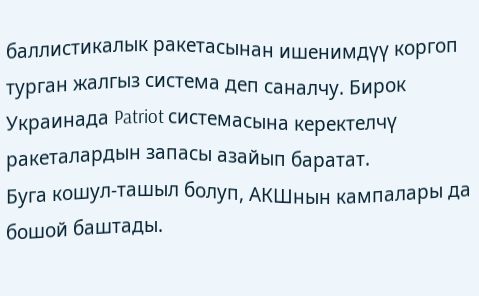баллистикалык ракетасынан ишенимдүү коргоп турган жалгыз система деп саналчу. Бирок Украинада Patriot системасына керектелчү ракеталардын запасы азайып баратат.
Буга кошул-ташыл болуп, АКШнын кампалары да бошой баштады.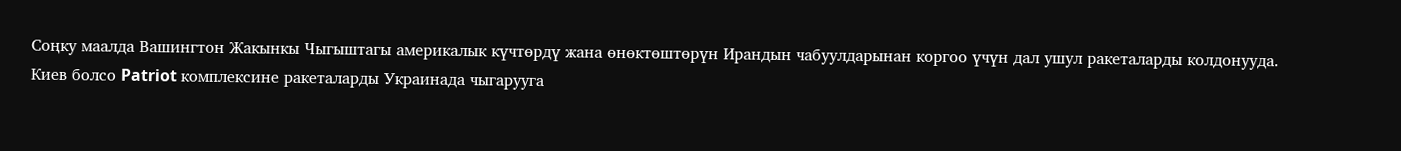Соңку маалда Вашингтон Жакынкы Чыгыштагы америкалык күчтөрдү жана өнөктөштөрүн Ирандын чабуулдарынан коргоо үчүн дал ушул ракеталарды колдонууда.
Киев болсо Patriot комплексине ракеталарды Украинада чыгарууга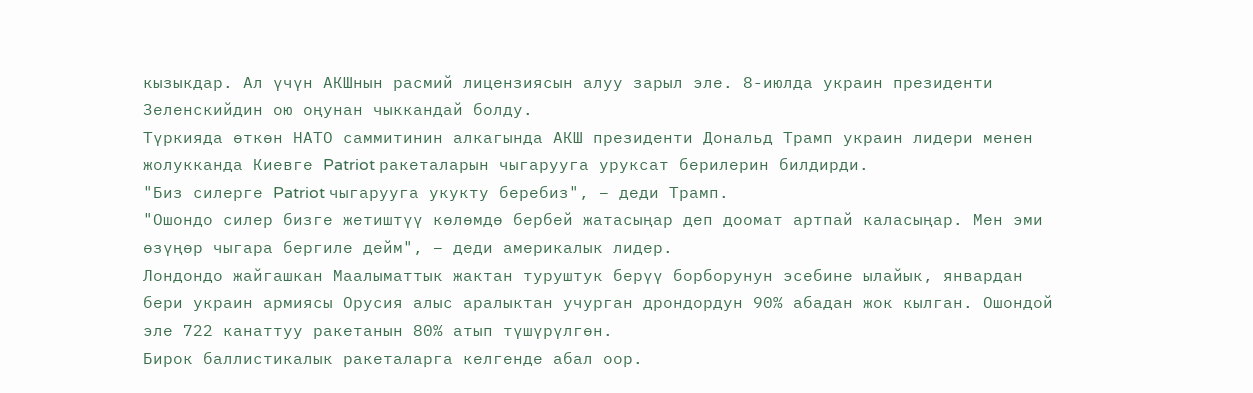кызыкдар. Ал үчүн АКШнын расмий лицензиясын алуу зарыл эле. 8-июлда украин президенти Зеленскийдин ою оңунан чыккандай болду.
Түркияда өткөн НАТО саммитинин алкагында АКШ президенти Дональд Трамп украин лидери менен жолукканда Киевге Patriot ракеталарын чыгарууга уруксат берилерин билдирди.
"Биз силерге Patriot чыгарууга укукту беребиз", – деди Трамп.
"Ошондо силер бизге жетиштүү көлөмдө бербей жатасыңар деп доомат артпай каласыңар. Мен эми өзүңөр чыгара бергиле дейм", – деди америкалык лидер.
Лондондо жайгашкан Маалыматтык жактан туруштук берүү борборунун эсебине ылайык, январдан бери украин армиясы Орусия алыс аралыктан учурган дрондордун 90% абадан жок кылган. Ошондой эле 722 канаттуу ракетанын 80% атып түшүрүлгөн.
Бирок баллистикалык ракеталарга келгенде абал оор.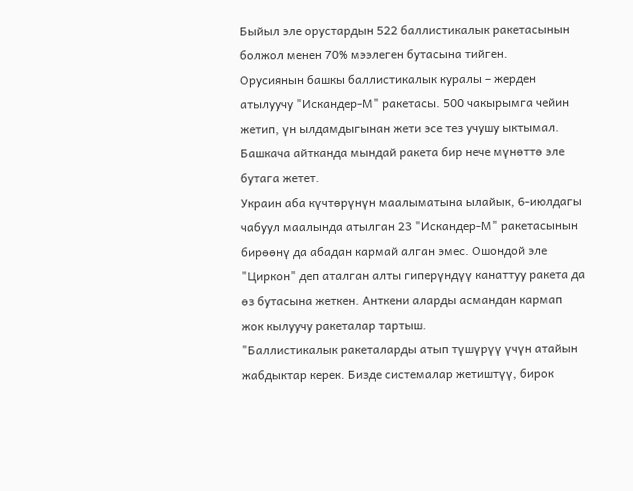Быйыл эле орустардын 522 баллистикалык ракетасынын болжол менен 70% мээлеген бутасына тийген.
Орусиянын башкы баллистикалык куралы – жерден атылуучу "Искандер-М" ракетасы. 500 чакырымга чейин жетип, үн ылдамдыгынан жети эсе тез учушу ыктымал. Башкача айтканда мындай ракета бир нече мүнөттө эле бутага жетет.
Украин аба күчтөрүнүн маалыматына ылайык, 6-июлдагы чабуул маалында атылган 23 "Искандер-М" ракетасынын бирөөнү да абадан кармай алган эмес. Ошондой эле "Циркон" деп аталган алты гиперүндүү канаттуу ракета да өз бутасына жеткен. Анткени аларды асмандан кармап жок кылуучу ракеталар тартыш.
"Баллистикалык ракеталарды атып түшүрүү үчүн атайын жабдыктар керек. Бизде системалар жетиштүү, бирок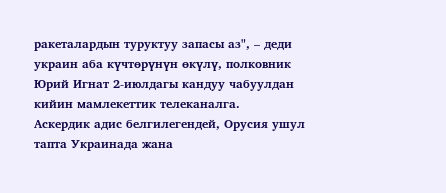ракеталардын туруктуу запасы аз", – деди украин аба күчтөрүнүн өкүлү, полковник Юрий Игнат 2-июлдагы кандуу чабуулдан кийин мамлекеттик телеканалга.
Аскердик адис белгилегендей, Орусия ушул тапта Украинада жана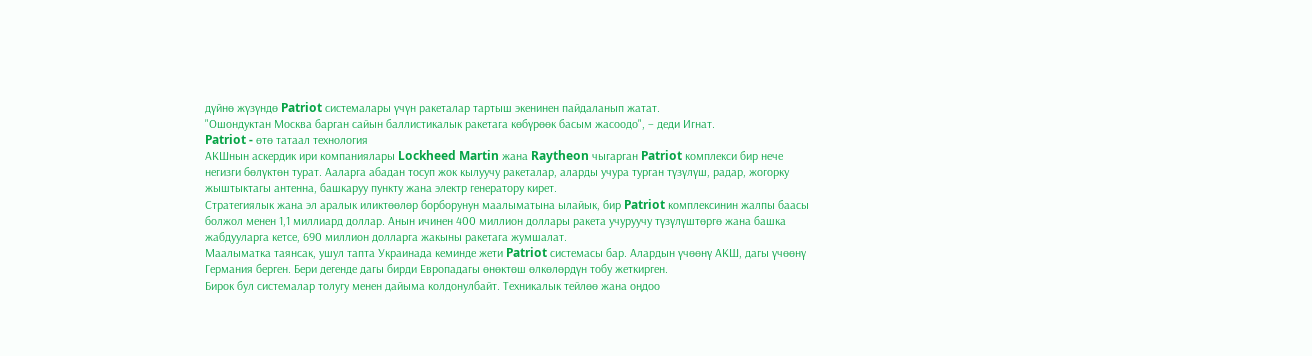дүйнө жүзүндө Patriot системалары үчүн ракеталар тартыш экенинен пайдаланып жатат.
"Ошондуктан Москва барган сайын баллистикалык ракетага көбүрөөк басым жасоодо", – деди Игнат.
Patriot - өтө татаал технология
АКШнын аскердик ири компаниялары Lockheed Martin жана Raytheon чыгарган Patriot комплекси бир нече негизги бөлүктөн турат. Ааларга абадан тосуп жок кылуучу ракеталар, аларды учура турган түзүлүш, радар, жогорку жыштыктагы антенна, башкаруу пункту жана электр генератору кирет.
Стратегиялык жана эл аралык иликтөөлөр борборунун маалыматына ылайык, бир Patriot комплексинин жалпы баасы болжол менен 1,1 миллиард доллар. Анын ичинен 400 миллион доллары ракета учуруучу түзүлүштөргө жана башка жабдууларга кетсе, 690 миллион долларга жакыны ракетага жумшалат.
Маалыматка таянсак, ушул тапта Украинада кеминде жети Patriot системасы бар. Алардын үчөөнү АКШ, дагы үчөөнү Германия берген. Бери дегенде дагы бирди Европадагы өнөктөш өлкөлөрдүн тобу жеткирген.
Бирок бул системалар толугу менен дайыма колдонулбайт. Техникалык тейлөө жана оңдоо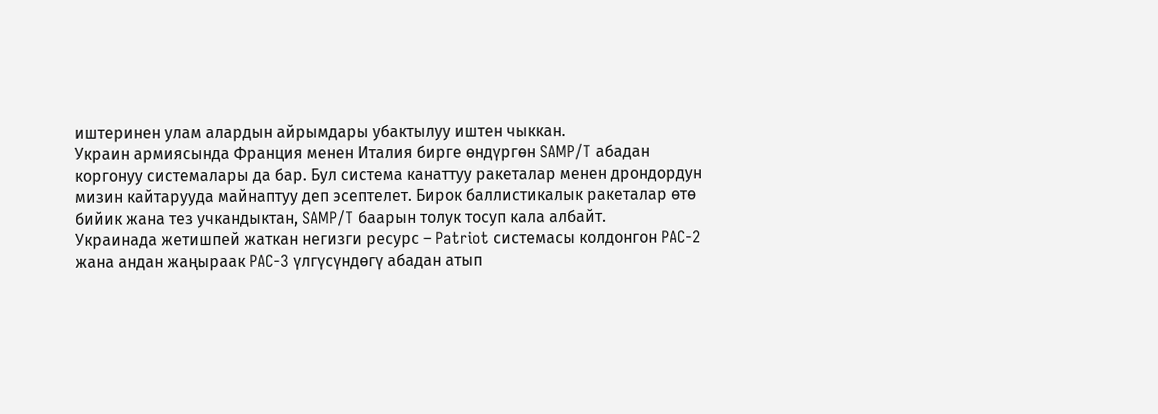иштеринен улам алардын айрымдары убактылуу иштен чыккан.
Украин армиясында Франция менен Италия бирге өндүргөн SAMP/T абадан коргонуу системалары да бар. Бул система канаттуу ракеталар менен дрондордун мизин кайтарууда майнаптуу деп эсептелет. Бирок баллистикалык ракеталар өтө бийик жана тез учкандыктан, SAMP/T баарын толук тосуп кала албайт.
Украинада жетишпей жаткан негизги ресурс – Patriot системасы колдонгон PAC-2 жана андан жаңыраак PAC-3 үлгүсүндөгү абадан атып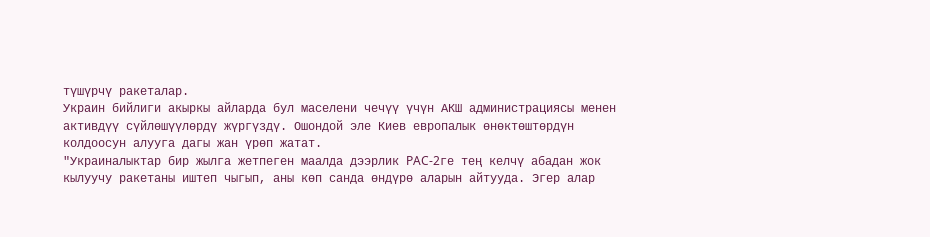түшүрчү ракеталар.
Украин бийлиги акыркы айларда бул маселени чечүү үчүн АКШ администрациясы менен активдүү сүйлөшүүлөрдү жүргүздү. Ошондой эле Киев европалык өнөктөштөрдүн колдоосун алууга дагы жан үрөп жатат.
"Украиналыктар бир жылга жетпеген маалда дээрлик PAC-2ге тең келчү абадан жок кылуучу ракетаны иштеп чыгып, аны көп санда өндүрө аларын айтууда. Эгер алар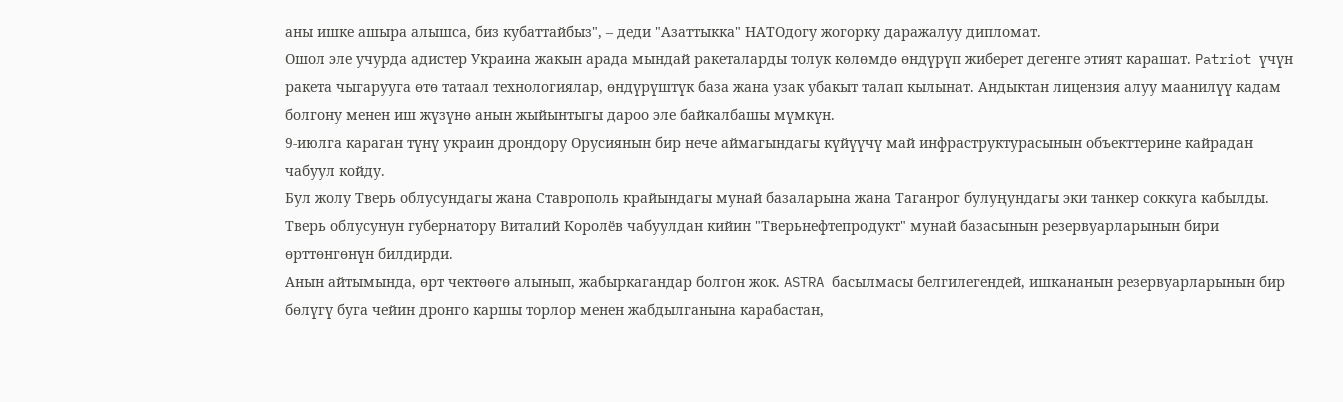аны ишке ашыра алышса, биз кубаттайбыз", – деди "Азаттыкка" НАТОдогу жогорку даражалуу дипломат.
Ошол эле учурда адистер Украина жакын арада мындай ракеталарды толук көлөмдө өндүрүп жиберет дегенге этият карашат. Patriot үчүн ракета чыгарууга өтө татаал технологиялар, өндүрүштүк база жана узак убакыт талап кылынат. Андыктан лицензия алуу маанилүү кадам болгону менен иш жүзүнө анын жыйынтыгы дароо эле байкалбашы мүмкүн.
9-июлга караган түнү украин дрондору Орусиянын бир нече аймагындагы күйүүчү май инфраструктурасынын объекттерине кайрадан чабуул койду.
Бул жолу Тверь облусундагы жана Ставрополь крайындагы мунай базаларына жана Таганрог булуңундагы эки танкер соккуга кабылды.
Тверь облусунун губернатору Виталий Королёв чабуулдан кийин "Тверьнефтепродукт" мунай базасынын резервуарларынын бири өрттөнгөнүн билдирди.
Анын айтымында, өрт чектөөгө алынып, жабыркагандар болгон жок. ASTRA басылмасы белгилегендей, ишкананын резервуарларынын бир бөлүгү буга чейин дронго каршы торлор менен жабдылганына карабастан,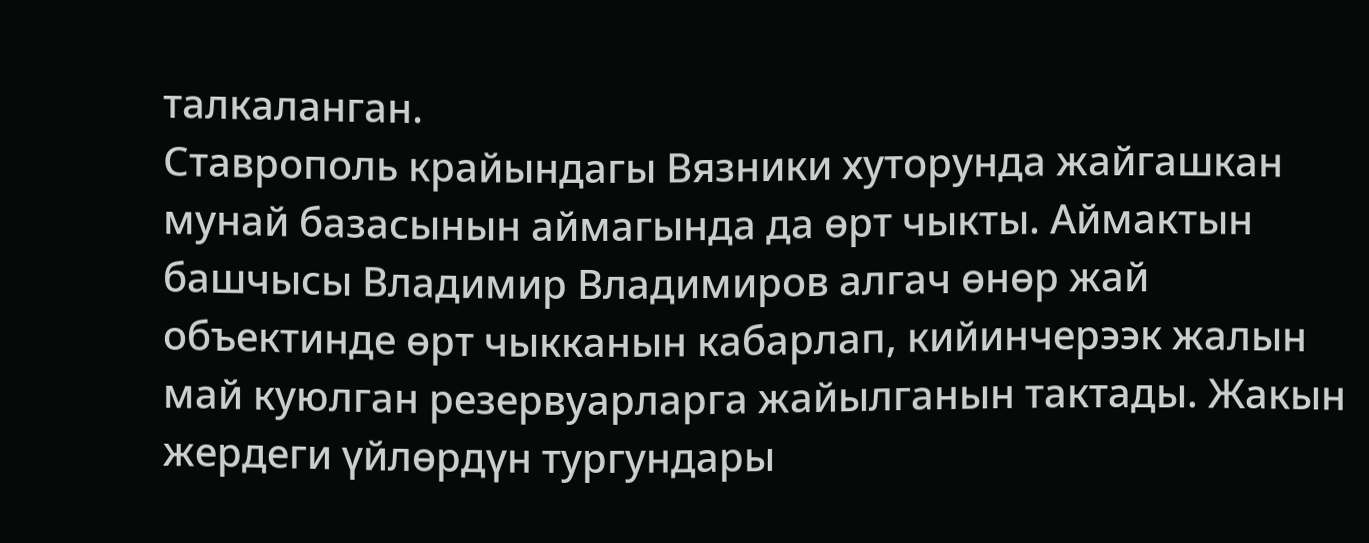талкаланган.
Ставрополь крайындагы Вязники хуторунда жайгашкан мунай базасынын аймагында да өрт чыкты. Аймактын башчысы Владимир Владимиров алгач өнөр жай объектинде өрт чыкканын кабарлап, кийинчерээк жалын май куюлган резервуарларга жайылганын тактады. Жакын жердеги үйлөрдүн тургундары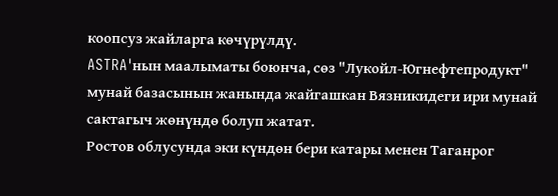коопсуз жайларга көчүрүлдү.
ASTRA'нын маалыматы боюнча, сөз "Лукойл-Югнефтепродукт" мунай базасынын жанында жайгашкан Вязникидеги ири мунай сактагыч жөнүндө болуп жатат.
Ростов облусунда эки күндөн бери катары менен Таганрог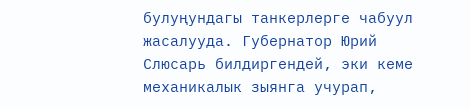булуңундагы танкерлерге чабуул жасалууда. Губернатор Юрий Слюсарь билдиргендей, эки кеме механикалык зыянга учурап,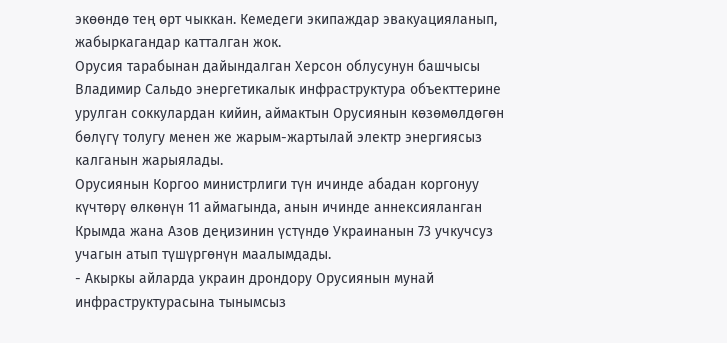экөөндө тең өрт чыккан. Кемедеги экипаждар эвакуацияланып, жабыркагандар катталган жок.
Орусия тарабынан дайындалган Херсон облусунун башчысы Владимир Сальдо энергетикалык инфраструктура объекттерине урулган соккулардан кийин, аймактын Орусиянын көзөмөлдөгөн бөлүгү толугу менен же жарым-жартылай электр энергиясыз калганын жарыялады.
Орусиянын Коргоо министрлиги түн ичинде абадан коргонуу күчтөрү өлкөнүн 11 аймагында, анын ичинде аннексияланган Крымда жана Азов деңизинин үстүндө Украинанын 73 учкучсуз учагын атып түшүргөнүн маалымдады.
- Акыркы айларда украин дрондору Орусиянын мунай инфраструктурасына тынымсыз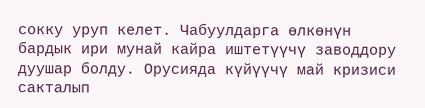сокку уруп келет. Чабуулдарга өлкөнүн бардык ири мунай кайра иштетүүчү заводдору дуушар болду. Орусияда күйүүчү май кризиси сакталып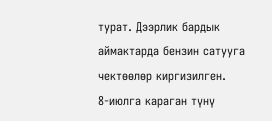турат. Дээрлик бардык аймактарда бензин сатууга чектөөлөр киргизилген.
8-июлга караган түнү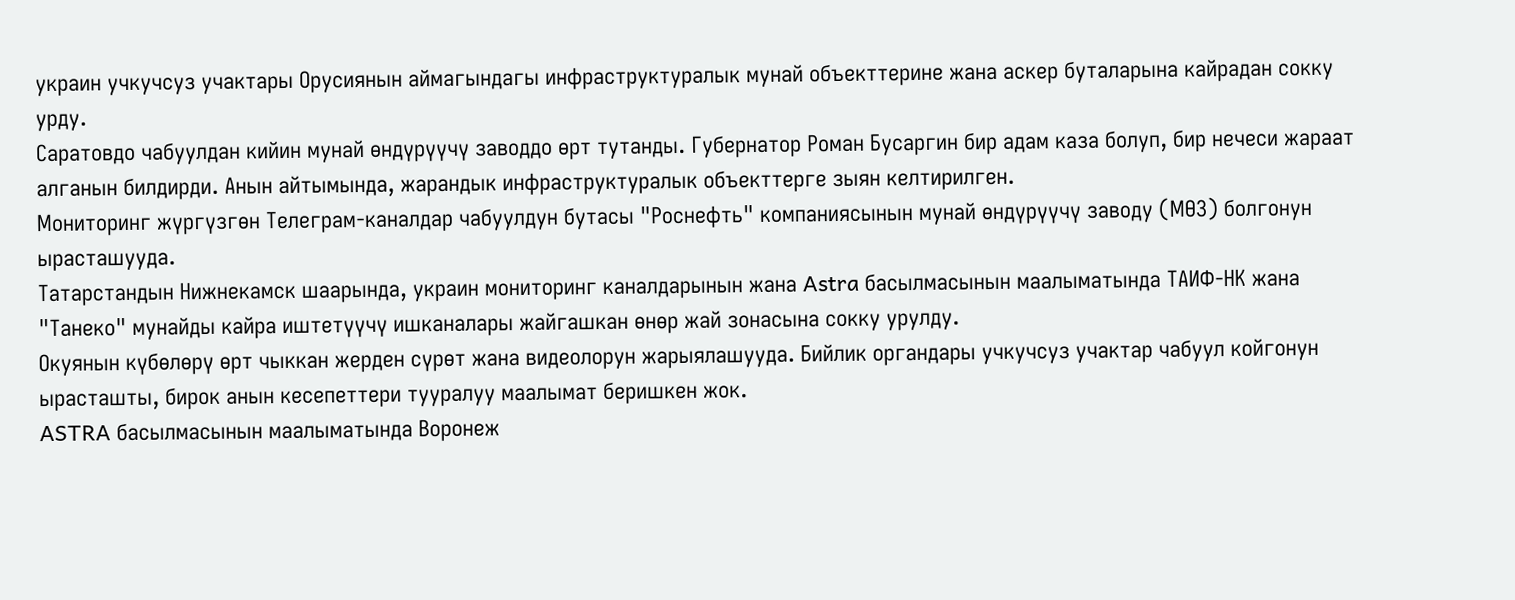украин учкучсуз учактары Орусиянын аймагындагы инфраструктуралык мунай объекттерине жана аскер буталарына кайрадан сокку урду.
Саратовдо чабуулдан кийин мунай өндүрүүчү заводдо өрт тутанды. Губернатор Роман Бусаргин бир адам каза болуп, бир нечеси жараат алганын билдирди. Анын айтымында, жарандык инфраструктуралык объекттерге зыян келтирилген.
Мониторинг жүргүзгөн Телеграм-каналдар чабуулдун бутасы "Роснефть" компаниясынын мунай өндүрүүчү заводу (МӨЗ) болгонун ырасташууда.
Татарстандын Нижнекамск шаарында, украин мониторинг каналдарынын жана Astra басылмасынын маалыматында ТАИФ-НК жана "Танеко" мунайды кайра иштетүүчү ишканалары жайгашкан өнөр жай зонасына сокку урулду.
Окуянын күбөлөрү өрт чыккан жерден сүрөт жана видеолорун жарыялашууда. Бийлик органдары учкучсуз учактар чабуул койгонун ырасташты, бирок анын кесепеттери тууралуу маалымат беришкен жок.
ASTRA басылмасынын маалыматында Воронеж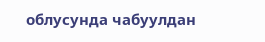облусунда чабуулдан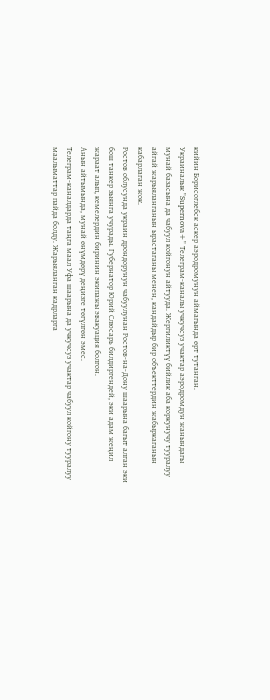кийин Борисоглебск аскер аэродромунун аймагында өрт тутанган.
Украиналык "Supernova+" Телеграм-каналы учкучсуз учактар аэродромдун жанындагы мунай базасына да чабуул койгонун айтууда. Жергиликтүү бийлик аба коркунучу тууралуу айгай жарыяланганын ырастаганы менен, кандайдыр бир объекттердин жабыркаганын кабарлаган жок.
Ростов облусунда украин дрондорунун чабуулунан Ростов-на-Дону шаарына багыт алган эки бош танкер зыянга учурады. Губернатор Юрий Слюсарь билдиргендей, эки адам жеңил жараат алып, кемелердин биринин экипажы эвакуация болгон.
Анын айтымында, мунай өнүмдөрү деңизге төгүлгөн эмес.
Телеграм-каналдарда таңга маал Уфа шаарына да учкучсуз учактар чабуул койгону тууралуу маалыматтар пайда болду. Жарыяланган кадрларга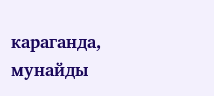караганда, мунайды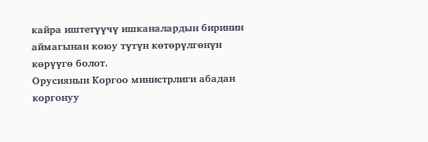кайра иштетүүчү ишканалардын биринин аймагынан коюу түтүн көтөрүлгөнүн көрүүгө болот.
Орусиянын Коргоо министрлиги абадан коргонуу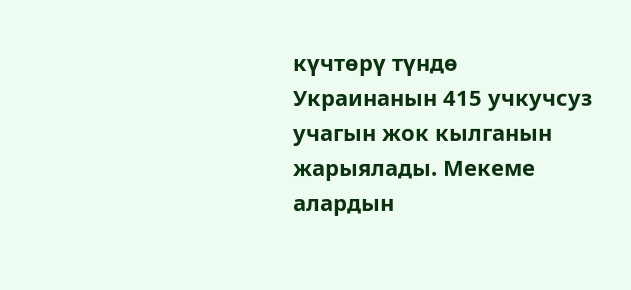күчтөрү түндө Украинанын 415 учкучсуз учагын жок кылганын жарыялады. Мекеме алардын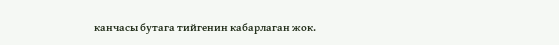канчасы бутага тийгенин кабарлаган жок.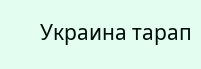Украина тарап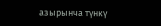азырынча түнкү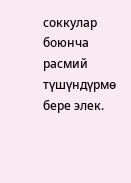соккулар боюнча расмий түшүндүрмө бере элек.